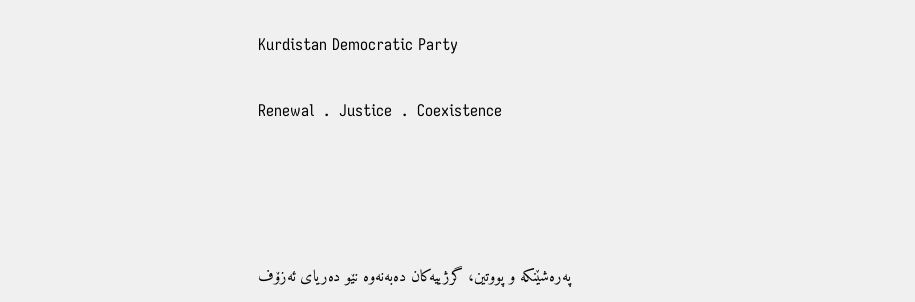Kurdistan Democratic Party

Renewal  .  Justice  .  Coexistence




په‌ره‌شێنكه‌ و پووتین، گرژییه‌كان ده‌به‌نه‌وه‌ نێو ده‌ریای ئه‌زۆف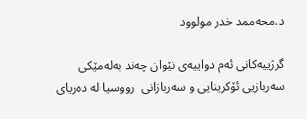د.محه‌ممد خدر مولوود

گرژییه‌كانی ئه‌م دواییه‌ی نێوان چه‌ند به‌له‌مێكی سه‌ربازیی ئۆكرینایی و سه‌ربازانی  رووسیا له‌ ده‌ریای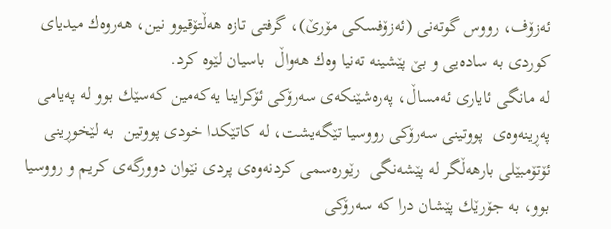ئه‌زۆف، رووس گوته‌نی (ئه‌زۆفسكی مۆرێ)، گرفتی تازه‌ هه‌ڵتۆقیوو نین، هه‌روه‌ك میدیای كوردی به ‌ساده‌یی و بێ پێشینه‌ ته‌نیا وه‌ك هه‌واڵ  باسیان لێوه‌ كرد.
له‌ مانگی ئایاری ئه‌مساڵ، په‌ره‌شێنكه‌ی سه‌رۆكی ئۆكراینا یه‌كه‌مین كه‌سێك بوو له‌ په‌یامی په‌ڕینه‌وه‌ی  پووتینی سه‌رۆكی رووسیا تێگه‌یشت، له‌ كاتێكدا خودی پووتین  به ‌لێخوڕینی ئۆتۆمبێلی بارهه‌ڵگر له‌ پێشه‌نگی  رێوره‌سمی كردنه‌وه‌ی پردی نێوان دوورگه‌ی كریم و رووسیا بوو، به‌ جۆرێك پێشان درا كه‌ سه‌رۆكی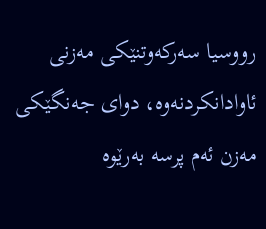رووسیا سه‌ركه‌وتنێكی مه‌زنی ئاوادانكردنه‌وه‌، دوای جه‌نگێكی مه‌زن ئه‌م پرسه‌ به‌رێوه‌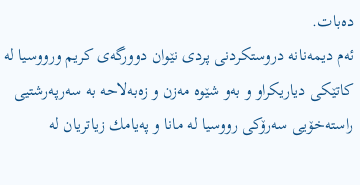ده‌بات.
ئه‌م دیمه‌نانه‌ دروستكردنی پردی نێوان دوورگه‌ی كریم ورووسیا له‌ كاتێكی دیاریكراو و به‌و شێوه‌ مه‌زن و زه‌به‌لاحه‌ به ‌سه‌رپه‌رشتیی راسته‌خۆیی سه‌رۆكی رووسیا له‌ مانا و په‌یامك زیاتریان له‌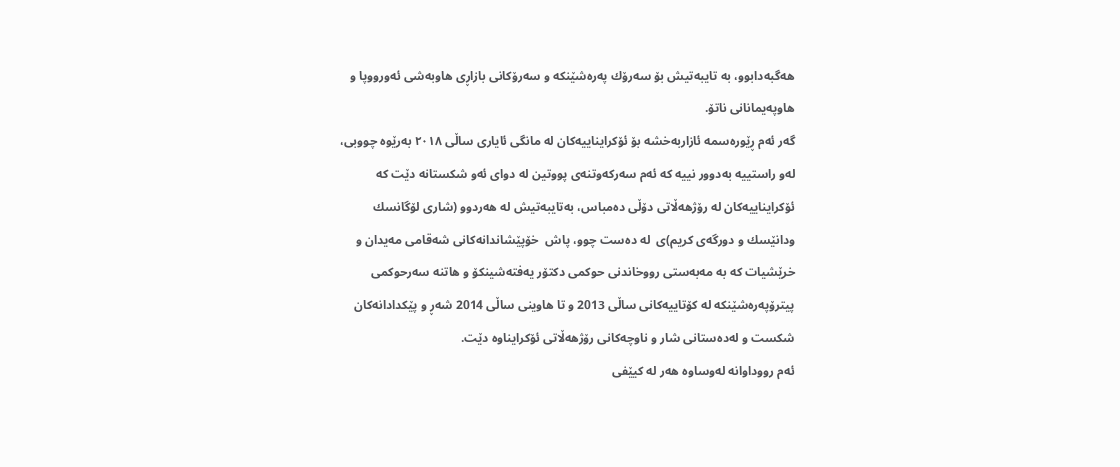هه‌گبه‌دابوو، به‌ تایبه‌تیش بۆ سه‌رۆك په‌ره‌شێنكه‌ و سه‌رۆكانی بازاڕی هاوبه‌شی ئه‌ورووپا و هاوپه‌یمانانی ناتۆ.
گه‌ر ئه‌م ڕێوره‌سمه‌ ئازاربه‌خشه‌ بۆ ئۆكرایناییه‌كان له‌ مانگی ئایاری ساڵی ٢٠١٨ به‌رێوه ‌چووبی، له‌و راستییه‌ به‌دوور نییه‌ كه‌ ئه‌م سه‌ركه‌وتنه‌ی پووتین له‌ دوای ئه‌و شكستانه‌ دێت كه‌ ئۆكرایناییه‌كان له‌ رۆژهه‌ڵاتی دۆڵی ده‌مباس، به‌تایبه‌تیش له‌ هه‌ر‌دوو (شاری لۆگانسك ودانێسك و دورگه‌ی كریم)ی  له‌ ده‌ست چوو، پاش  خۆپێشاندانه‌كانی شه‌قامی مه‌یدان و خرێشیات كه ‌به‌ مه‌به‌ستی رووخاندنی حوكمی دكتۆر یه‌فته‌شینكۆ و هاتنه‌ سه‌رحوكمی پیترۆپه‌ره‌شێنكه‌ له ‌كۆتاییه‌كانی ساڵی 2013 و تا هاوینی ساڵی 2014 شه‌ڕ و پێكدادانه‌كان شكست و له‌ده‌ستانی شار و ناوچه‌كانی رۆژهه‌ڵاتی ئۆكرایناوه‌ دێت.
ئه‌م رووداوانه‌ له‌وساوه‌ هه‌ر له‌ كیێفی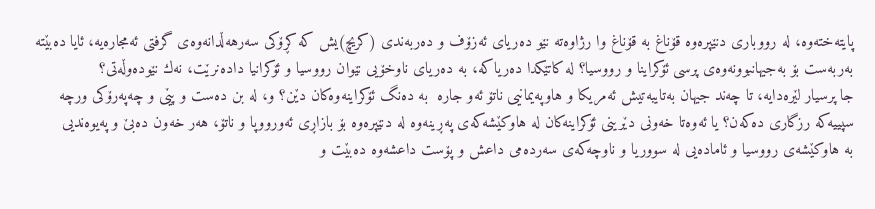پایته‌خته‌وه‌، له‌ رووباری دنێپره‌وه‌ قۆناغ به‌ قۆناغ وا رژاوه‌ته‌‌ نێو ده‌ریای ئه‌زۆف و ده‌ربه‌ندی (كریچ)یش كه‌ كڕۆكی سه‌رهه‌ڵدانه‌وه‌ی گرفتی ئه‌مجاره‌یه‌، ئایا ده‌بێته‌ به‌ربه‌ست بۆ به‌جیهانبوونه‌وه‌ی پرسی ئۆكراینا و رووسیا؟ له‌ كاتێكدا ده‌ریاكه‌، به ‌ده‌ریای ناوخۆیی نێوان رووسیا و ئۆكرانیا داده‌نرێت، نه‌ك نێوده‌وڵه‌تی؟
جا پرسیار لێره‌دایه،‌ تا چه‌ند جیهان به‌تایبه‌تیش ئه‌مریكا و هاوپه‌یمانیی ناتۆ ئه‌و جاره‌  به‌ ده‌نگ ئۆكراینه‌وه‌كان دێن؟ و، له‌ بن ده‌ست و پێی و چه‌په‌رۆكی ورچه‌ سپییه‌كه‌ رزگاری ده‌كه‌ن؟ یا ئه‌وه‌تا خه‌ونی دێرینی ئۆكراینه‌كان له‌ هاوكێشه‌كه‌ی په‌ڕینه‌وه‌ له‌ دنێپره‌وه‌ بۆ بازاڕی ئه‌ورووپا و ناتۆ، هه‌ر خه‌ون ده‌بێ و په‌یوه‌ندیی به ‌هاوكێشه‌ی رووسیا و ئاماده‌یی له‌ سووریا و ناوچه‌كه‌ی سه‌رده‌می داعش و پۆست داعشه‌وه‌ ده‌بێت و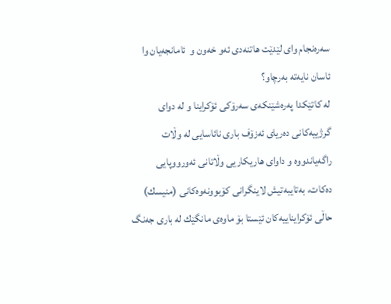سه‌ره‌نجام وای لێدێت هاتنه‌دی ئه‌و خه‌ون و  ئامانجه‌یان وا ئاسان نایه‌ته‌ به‌رچاو؟
له‌ كاتێكدا په‌ره‌شێنكه‌ی سه‌رۆكی ئۆكراینا و له دوای گرژییه‌كانی ده‌ریای ئه‌زۆف باری نائاسایی له‌ وڵات راگه‌یاندووه‌ و داوای هاریكاریی وڵاتانی ئه‌ورووپایی ده‌كات، به‌تایبه‌تیش لاینگرانی كۆبوونه‌وه‌كانی (منیسك) حاڵی ئۆكرایناییه‌كان ئێستا بۆ ماوه‌ی مانگێك له‌ باری جه‌نگ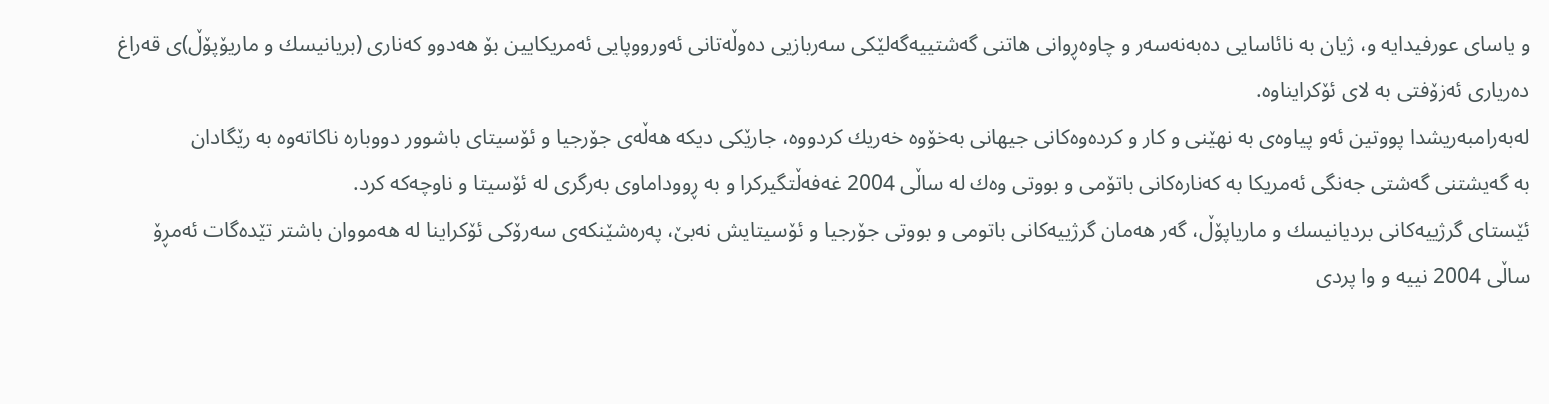و یاسای عورفیدایه‌ و، ژیان به‌ نائاسایی ده‌به‌نه‌سه‌ر و چاوه‌ڕوانی هاتنی گه‌شتییه‌گه‌لێكی سه‌ربازیی ده‌وڵه‌تانی ئه‌ورووپایی ئه‌مریكایین بۆ هه‌دوو كه‌ناری (بریانیسك و ماریۆپۆڵ)ی قه‌راغ ده‌ریاری ئه‌زۆفتی به‌ لای ئۆكرایناوه‌.
له‌به‌رامبه‌ریشدا پووتین ئه‌و پیاوه‌ی به‌ نهێنی و كار و كرده‌وه‌كانی جیهانی به‌خۆوه‌ خه‌ریك كردووه،‌ جارێكی دیكه‌ هه‌ڵه‌ی جۆرجیا و ئۆسیتای باشوور دووباره‌ ناكاته‌وه‌ به‌ رێگادان به ‌گه‌‌یشتنی گه‌شتی جه‌نگی ئه‌مریكا به‌ كه‌ناره‌كانی باتۆمی و بووتی وه‌ك له ‌ساڵی 2004 غه‌فه‌ڵتگیركرا و به ‌ڕووداماوی به‌رگری له‌ ئۆسیتا و ناوچه‌كه‌ كرد.
ئێستای گرژییه‌كانی بردیانیسك و ماریاپۆڵ، گه‌ر هه‌مان گرژییه‌كانی باتومی و بووتی جۆرجیا و ئۆسیتایش نه‌بێ، په‌ره‌شێنكه‌ی سه‌رۆكی ئۆكراینا له ‌هه‌مووان باشتر تێده‌گات ئه‌مڕۆ ساڵی 2004 نییه ‌و وا پردی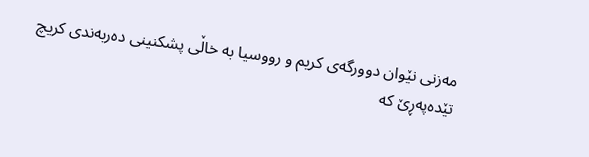مه‌زنی نێوان دوورگه‌ی كریم و رووسیا به‌ خاڵی پشكنینی ده‌ربه‌ندی كریچ  تێده‌په‌ڕێ كه‌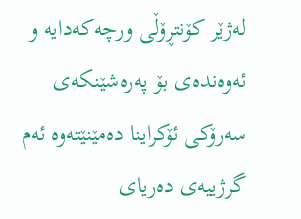له‌ژێر كۆنتڕۆڵی ورچه‌كه‌دایه‌ و ئه‌وه‌نده‌ی بۆ په‌ره‌شێنكه‌ی سه‌رۆكی ئۆكراینا ده‌مێنێته‌وه‌ ئه‌م گرژییه‌ی ده‌ریای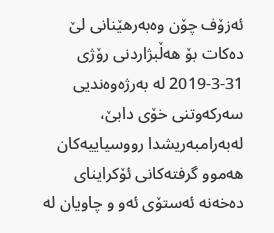ئه‌زۆف چۆن وه‌به‌رهێنانی لێ ده‌كات بۆ هه‌ڵبژاردنی رۆژی 31-3-2019 له‌ به‌رژه‌وه‌ندیی سه‌ركه‌وتنی خۆی دابێ، له‌به‌رامبه‌ریشدا رووسیاییه‌كان هه‌موو گرفته‌كانی ئۆكراینای ده‌خه‌نه‌ ئه‌ستۆی ئه‌و و چاویان له‌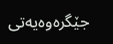جێگره‌وه‌یه‌تی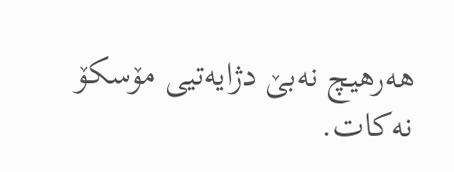هه‌رهیچ نه‌بێ دژایه‌تیی مۆسكۆ نه‌كات.